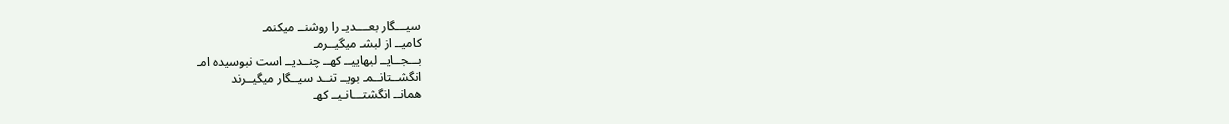سیـــگار بعــــدیـ را روشنــ میکنمـ
کامیــ از لبشـ میگیــرمـ
بـــجــایــ لبهاییــ کهــ چنــدیــ است نبوسیده امـ
انگشــتانــمـ بویــ تنــد سیــگار میگیــرند
همانــ انگشتـــانـیــ کهـ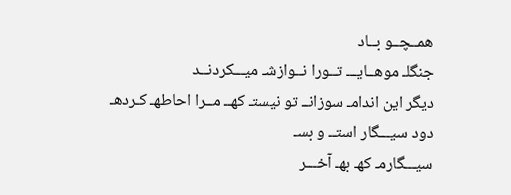همــچــو بــاد
جنگلـ موهــایـــ تــورا نــوازشـ میـــکردنــد
دیگر این اندامـ سوزانــ تو نیستـ کهــ مــرا احاطهـ کـردهـ
دود سیـــگار استــ و بسـ
سیـــگارمـ کهـ بهـ آخـــر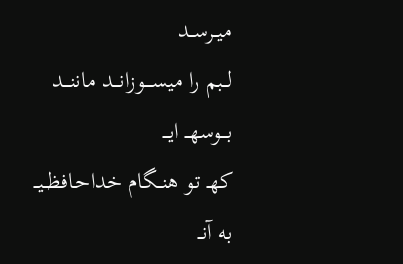میــرســد
لــبم را میســــوزانـــد ماننـــد بـــوسهــ ایـــ
کهـ تـو هنــگام خداحـافظــیــ به آنــ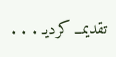تقدیمــ کردیـ . . .